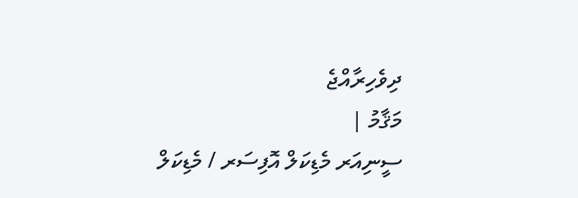ދިވެހިރާއްޖެ
މަޤާމު |
ސީނިއަރ މެޑިކަލް އޮފިސަރ / މެޑިކަލް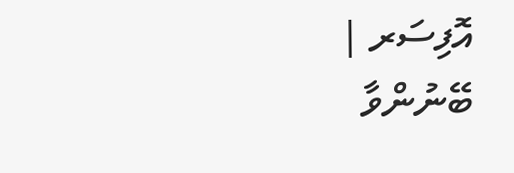އޮފިސަރ |
ބޭނުންވާ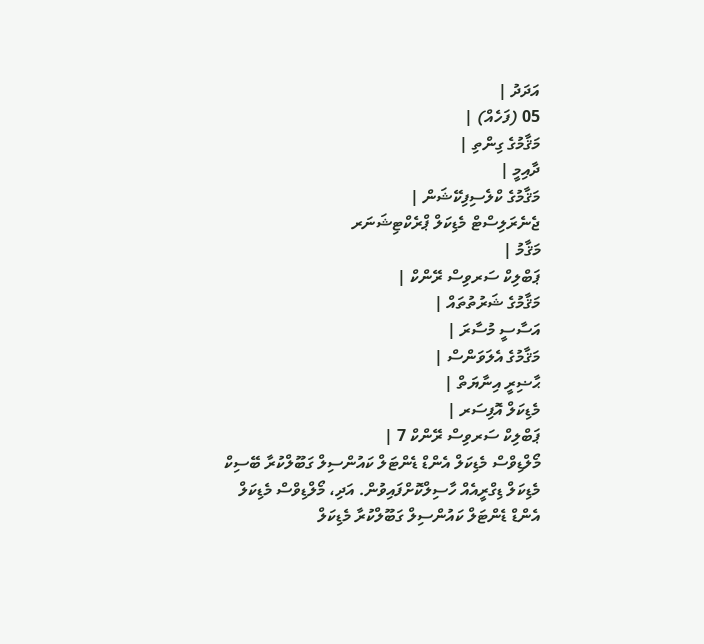އަދަދު |
05 (ފަހެއް) |
މަޤާމުގެ ގިންތި |
ދާއިމީ |
މަޤާމުގެ ކްލެސިފިކޭޝަން |
ޖެނެރަލިސްޓް މެޑިކަލް ޕްރެކްޓިޝަނަރ
މަޤާމު |
ޕަބްލިކް ސަރވިސް ރޭންކް |
މަޤާމުގެ ޝަރުތުތައް |
އަސާސީ މުސާރަ |
މަޤާމުގެ އެލަވަންސް |
ޙާޟިރީ އިނާޔަތް |
މެޑިކަލް އޮފިސަރ |
ޕަބްލިކް ސަރވިސް ރޭންކް 7 |
މޯލްޑިވްސް މެޑިކަލް އެންޑް ޑެންޓަލް ކައުންސިލް ގަބޫލްކުރާ ބޭސިކް މެޑިކަލް ޑިގްރީއެއް ހާސިލްކޮށްފައިވުން. އަދި، މޯލްޑިވްސް މެޑިކަލް އެންޑް ޑެންޓަލް ކައުންސިލް ގަބޫލްކުރާ މެޑިކަލް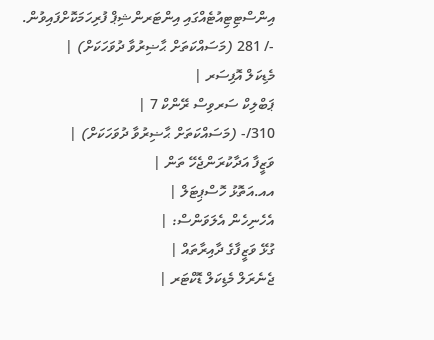އިންސްޓިޓިއުޓެއްގައި އިންޓަރންޝިޕް ފުރިހަމަކޮށްފައިވުން.
-/ 281 (މަސައްކަތަށް ޙާޟިރުވާ ދުވަހަކަށް) |
މެޑިކަލް އޮފިސަރ |
ޕަބްލިކް ސަރވިސް ރޭންކް 7 |
310/- (މަސައްކަތަށް ޙާޟިރުވާ ދުވަހަކަށް) |
ވަޒީފާ އަދާކުރަންޖެހޭ ތަން |
އއ.އަތޮޅު ހޮސްޕިޓަލް |
އެހެނިހެން އެލަވަންސް: |
ގުޅޭ ވަޒީފާގެ ދާއިރާތައް |
ޖެނެރަލް މެޑިކަލް ޑޮކްޓަރ |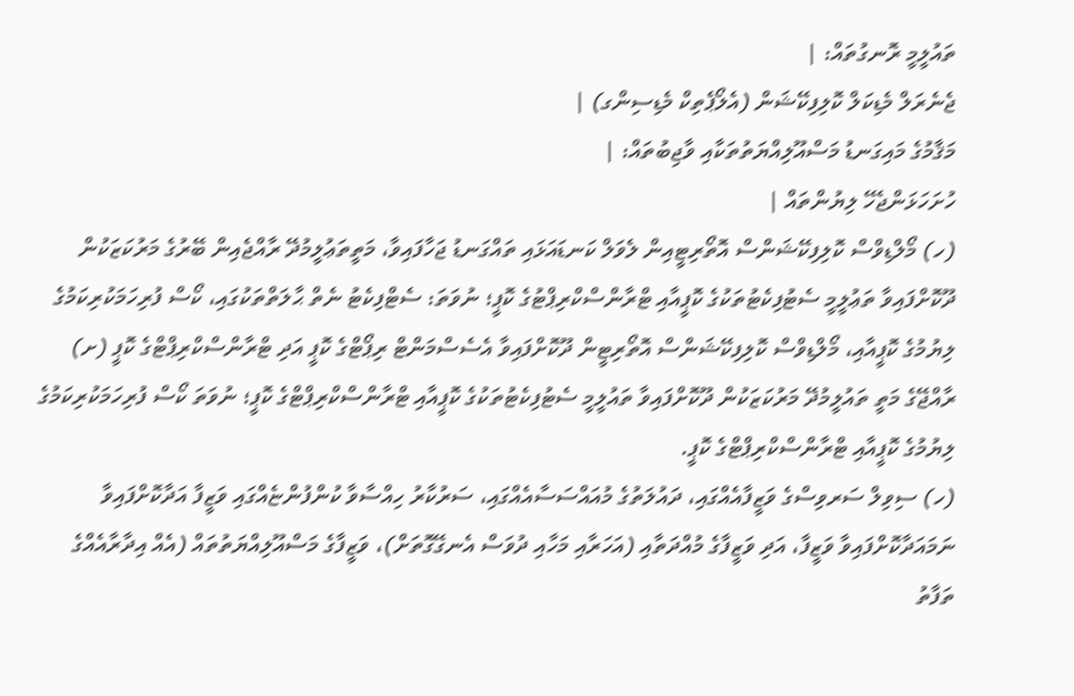ތައުލީމީ ރޮނގުތައް: |
ޖެނެރަލް މެޑިކަލް ކޮލިފިކޭޝަން (އެލޯޕެތިކް މެޑިސިންގ) |
މަޤާމުގެ މައިގަނޑު މަސްއޫލިއްޔަތުތަކާއި ވާޖިބުތައް: |
ހުށަހަޅަންޖެހޭ ލިޔުންތައް |
(ހ) މޯލްޑިވްސް ކޮލިފިކޭޝަންސް އޮތޯރިޓީއިން ލެވަލް ކަނޑައަޅައި ތައްގަނޑު ޖަހާފައިވާ، މަތީތަޢުލީމުދޭ ރާއްޖެއިން ބޭރުގެ މަރުކަޒަކުން ދޫކޮށްފައިވާ ތަޢުލީމީ ސެޓުފިކެޓުތަކުގެ ކޮޕީއާއި ޓްރާންސްކްރިޕްޓުގެ ކޮޕީ؛ ނުވަތަ: ސެޓްފިކެޓު ނެތް ޙާލަތްތަކުގައި، ކޯސް ފުރިހަމަކުރިކަމުގެ ލިޔުމުގެ ކޮޕީއާއި، މޯލްޑިވްސް ކޮލިފިކޭޝަންސް އޮތޯރިޓީން ދޫކޮށްފައިވާ އެސެސްމަންޓް ރިޕޯޓްގެ ކޮޕީ އަދި ޓްރާންސްކްރިޕްޓްގެ ކޮޕީ (ށ) ރާއްޖޭގެ މަތީ ތައުލީމުދޭ މަރުކަޒަކުން ދޫކޮށްފައިވާ ތައުލީމީ ސެޓުފިކެޓުތަކުގެ ކޮޕީއާއި ޓްރާންސްކްރިޕްޓްގެ ކޮޕީ؛ ނުވަތަ ކޯސް ފުރިހަމަކުރިކަމުގެ ލިޔުމުގެ ކޮޕީއާއި ޓްރާންސްކްރިޕްޓްގެ ކޮޕީ.
(ހ) ސިވިލް ސަރވިސްގެ ވަޒީފާއެއްގައި، ދައުލަތުގެ މުއައްސަސާއެއްގައި، ސަރުކާރު ހިއްސާވާ ކުންފުންޏެއްގައި ވަޒީފާ އަދާކޮށްފައިވާ ނަމައަދާކޮށްފައިވާ ވަޒީފާ، އަދި ވަޒީފާގެ މުއްދަތާއި (އަހަރާއި މަހާއި ދުވަސް އެނގޭގޮތަށް)، ވަޒީފާގެ މަސްއޫލިއްޔަތުތައް (އެއް އިދާރާއެއްގެ ތަފާތު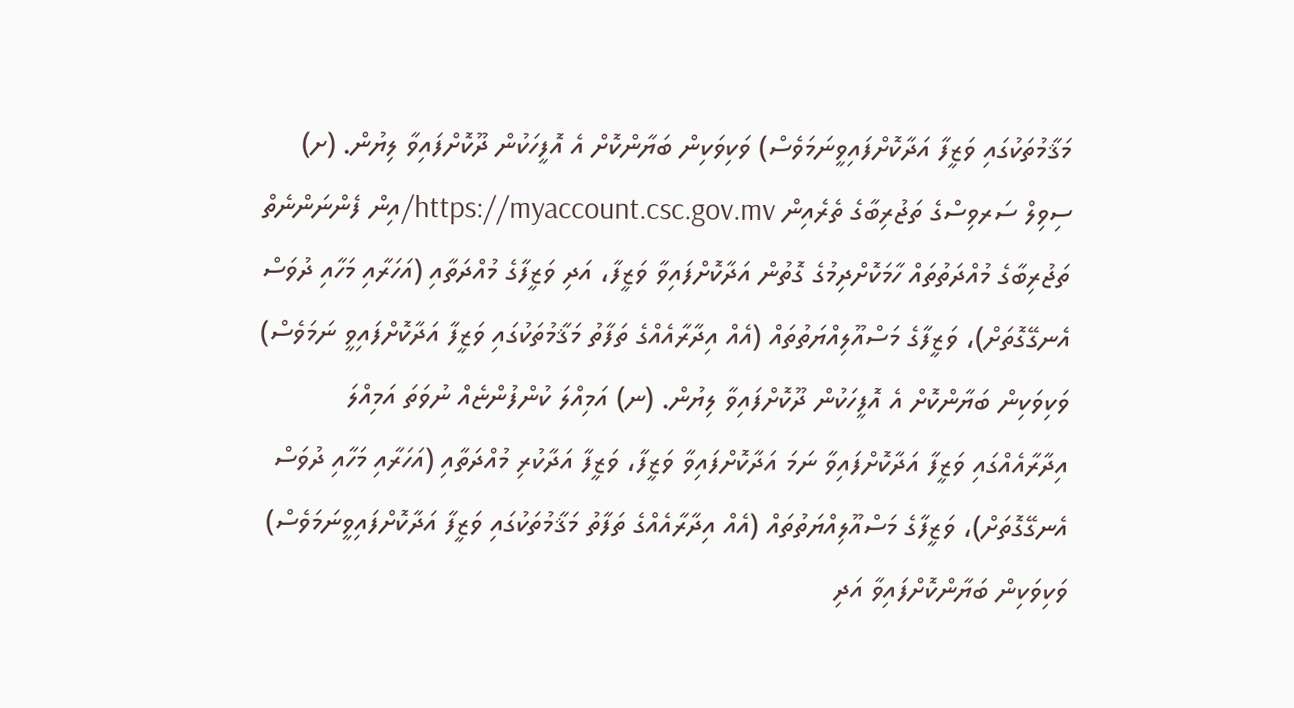މަޤާމުތަކުގައި ވަޒީފާ އަދާކޮށްފައިވީނަމަވެސް) ވަކިވަކިން ބަޔާންކޮށް އެ އޮފީހަކުން ދޫކޮށްފައިވާ ލިޔުން. (ށ) ސިވިލް ސަރވިސްގެ ތަޖުރިބާގެ ތެރެއިން https://myaccount.csc.gov.mv/އިން ފެންނަންނެތް ތަޖުރިބާގެ މުއްދަތުތައް ހާމަކޮށްދިމުގެ ގޮތުން އަދާކޮށްފައިވާ ވަޒީފާ، އަދި ވަޒީފާގެ މުއްދަތާއި (އަހަރާއި މަހާއި ދުވަސް އެނގޭގޮތަށް)، ވަޒީފާގެ މަސްއޫލިއްޔަތުތައް (އެއް އިދާރާއެއްގެ ތަފާތު މަޤާމުތަކުގައި ވަޒީފާ އަދާކޮށްފައިވީ ނަމަވެސް) ވަކިވަކިން ބަޔާންކޮށް އެ އޮފީހަކުން ދޫކޮށްފައިވާ ލިޔުން. (ނ) އަމިއްލަ ކުންފުންޏެއް ނުވަތަ އަމިއްލަ އިދާރާއެއްގައި ވަޒީފާ އަދާކޮށްފައިވާ ނަމަ އަދާކޮށްފައިވާ ވަޒީފާ، ވަޒީފާ އަދާކުރި މުއްދަތާއި (އަހަރާއި މަހާއި ދުވަސް އެނގޭގޮތަށް)، ވަޒީފާގެ މަސްއޫލިއްޔަތުތައް (އެއް އިދާރާއެއްގެ ތަފާތު މަޤާމުތަކުގައި ވަޒީފާ އަދާކޮށްފައިވީނަމަވެސް) ވަކިވަކިން ބަޔާންކޮށްފައިވާ އަދި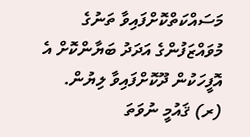މަސައްކަތްކޮށްފައިވާ ތަނުގެ މުވައްޒަފުންގެ އަދަދު ބަޔާންކޮށް އެ އޮފީހަކުން ދޫކޮށްފައިވާ ލިޔުން. (ރ) ޤައުމީ ނުވަތަ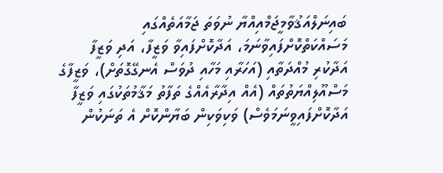ބައިނަލްއަޤުވާމީޖަމްއިއްޔާ ނުވަތަ ޖަމާއަތެއްގައި މަސައްކަތްކޮށްފައިވާނަމަ، އަދާކޮށްފައިވާ ވަޒީފާ، އަދި ވަޒީފާ އަދާކުރި މުއްދަތާއި (އަހަރާއި މަހާއި ދުވަސް އެނގޭގޮތަށް)، ވަޒީފާގެ މަސްއޫލިއްޔަތުތައް (އެއް އިދާރާއެއްގެ ތަފާތު މަޤާމުތަކުގައި ވަޒީފާ އަދާކޮށްފައިވީނަމަވެސް) ވަކިވަކިން ބަޔާންކޮށް އެ ތަނަކުން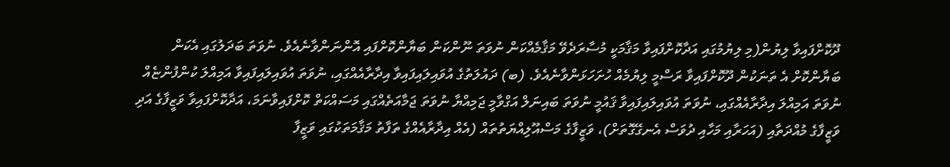ދޫކޮށްފައިވާ ލިޔުން(މި ލިޔުމުގައި އަދާކޮށްފައިވާ މަޤާމަކީ މުސާރަދެވޭ މަޤާމެއްކަން ނުވަތަ ނޫންކަން ބަޔާންކޮށްފައި އޮންނަންވާނެއެވެ. ނުވަތަ ބަދަލުގައި އެކަން ބަޔާންކޮށް އެ ތަނަކުން ދޫކޮށްފައިވާ ރަސްމީ ލިޔުމެއް ހުށަހަޅަންވާނެއެވެ. (ބ) ދައުލަތުގެ އުވައިލައިފައިވާ އިދާރާއެއްގައި، ނުވަތަ އުވައިލައިފައިވާ އަމިއްލަ ކުންފުންޏެއް ނުވަތަ އަމިއްލަ އިދާރާއެއްގައި، ނުވަތަ އުވައިލައިފައިވާ ޤައުމީ ނުވަތަ ބައިނަލް އަގްވާމީ ޖަމިއްޔާ ނުވަތަ ޖަމާއަތެއްގައި މަސައްކަތް ކޮށްފައިވާނަމަ، އަދާކޮށްފައިވާ ވަޒީފާގެ އަދި ވަޒީފާގެ މުއްދަތާއި (އަހަރާއި މަހާއި ދުވަސް އެނގޭގޮތަށް)، ވަޒީފާގެ މަސްއޫލިއްޔަތުތައް (އެއް އިދާރާއެއްގެ ތަފާތު މަޤާމަތަކުގައި ވަޒީފާ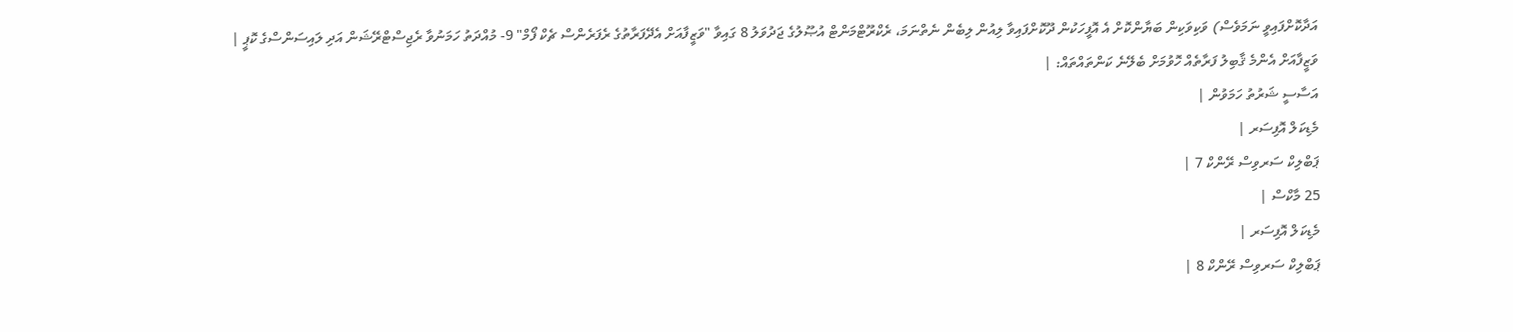އަދާކޮށްފައިވީ ނަމަވެސް) ވަކިވަކިން ބަޔާންކޮށް އެ އޮފީހަކުން ދޫކޮށްފައިވާ ލިއުން ލިބެން ނެތްނަމަ، ރެކްރޫޓްމަންޓް އުޞޫލުގެ ޖަދުވަލު 8 ގައިވާ "ވަޒީފާއަށް އެދޭފަރާތުގެ ރެފަރެންސް ޗެކް ފޯމް" 9- މުއްދަތު ހަމަނުވާ ރެޖިސްޓްރޭޝަން އަދި ލައިސަންސްގެ ކޮޕީ |
ވަޒީފާއަށް އެންމެ ޤާބިލު ފަރާތެއް ހޮވުމަށް ބެލޭނެ ކަންތައްތައް: |
އަސާސީ ޝަރުތު ހަމަވުން |
މެޑިކަލް އޮފިސަރ |
ޕަބްލިކް ސަރވިސް ރޭންކް 7 |
25 މާކްސް |
މެޑިކަލް އޮފިސަރ |
ޕަބްލިކް ސަރވިސް ރޭންކް 8 |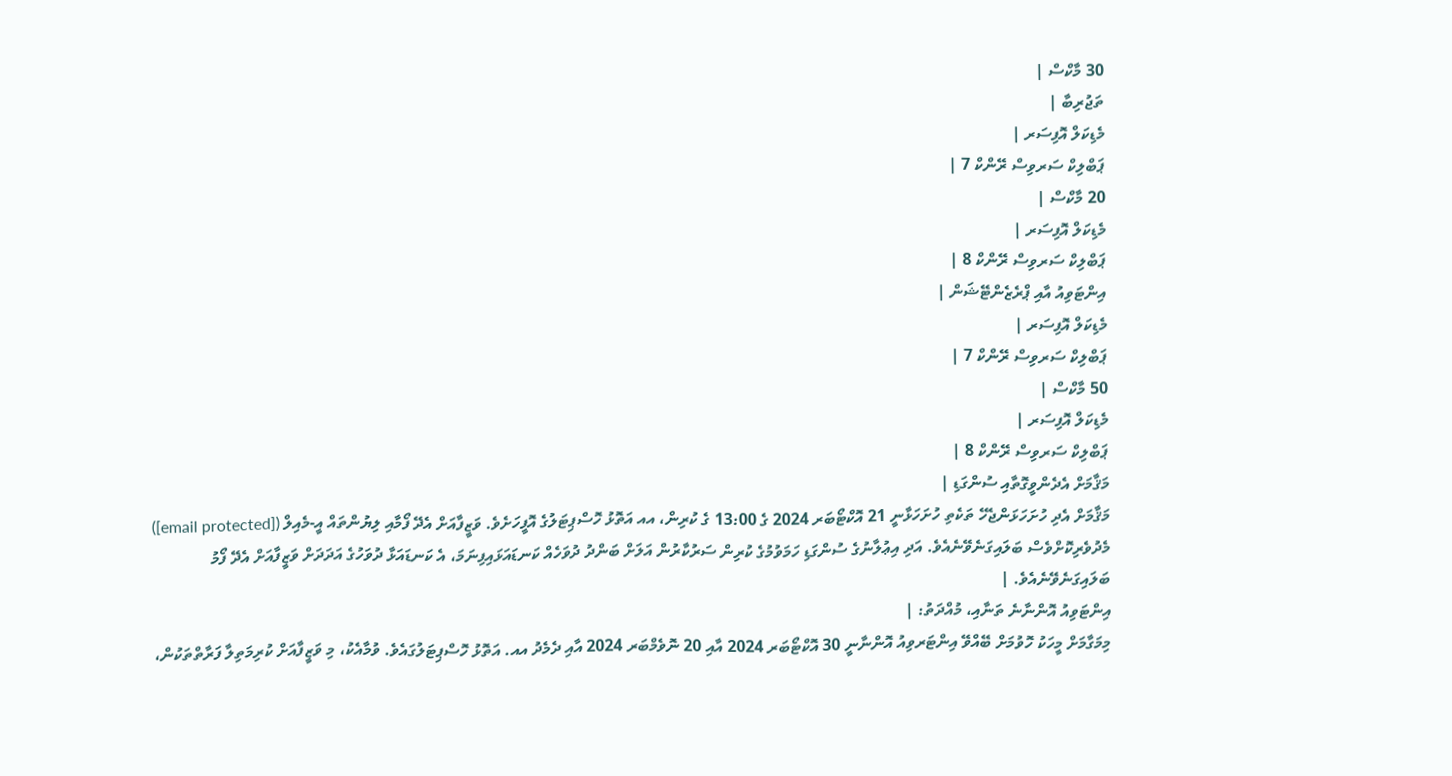30 މާކްސް |
ތަޖުރިބާ |
މެޑިކަލް އޮފިސަރ |
ޕަބްލިކް ސަރވިސް ރޭންކް 7 |
20 މާކްސް |
މެޑިކަލް އޮފިސަރ |
ޕަބްލިކް ސަރވިސް ރޭންކް 8 |
އިންޓަވިއު އާއި ޕްރެޒެންޓޭޝަން |
މެޑިކަލް އޮފިސަރ |
ޕަބްލިކް ސަރވިސް ރޭންކް 7 |
50 މާކްސް |
މެޑިކަލް އޮފިސަރ |
ޕަބްލިކް ސަރވިސް ރޭންކް 8 |
މަޤާމަށް އެދެންވީގޮތާއި ސުންގަޑި |
މަޤާމަށް އެދި ހުށަހަޅަންޖެހޭ ތަކެތި ހުށަހަޅާނީ 21 އޮކްޓޯބަރ 2024 ގެ 13:00 ގެ ކުރިން، އއ އަތޮޅު ހޮސްޕިޓަލުގެ އޮފީހަށެވެ. ވަޒީފާއަށް އެދޭ ފޯމާއި ލިޔުންތައް އީ-މެއިލް ([email protected]) މެދުވެރިކޮށްވެސް ބަލައިގަނެވޭނެއެވެ. އަދި އިޢުލާނުގެ ސުންގަޑި ހަމަވުމުގެ ކުރިން ސަރުކާރުން އަލަށް ބަންދު ދުވަހެއް ކަނޑައަޅައިފިނަމަ، އެ ކަނޑައަޅާ ދުވަހުގެ އަދަދަށް ވަޒީފާއަށް އެދޭ ފޯމު ބަލައިގަނެވޭނެއެވެ. |
އިންޓަވިއު އޮންނާނެ ތަނާއި، މުއްދަތު: |
މިމަގާމަށް މީހަކު ހޮވުމަށް ބޭއްވޭ އިންޓަރވިއު އޮންނާނީ 30 އޮކްޓޯބަރ 2024 އާއި 20 ނޮވެމްބަރ 2024 އާއި ދެމެދު އއ. އަތޮޅު ހޮސްޕިޓަލުގައެވެ. ވުމާއެކު، މި ވަޒީފާއަށް ކުރިމަތިލާ ފަރާތްތަކުން،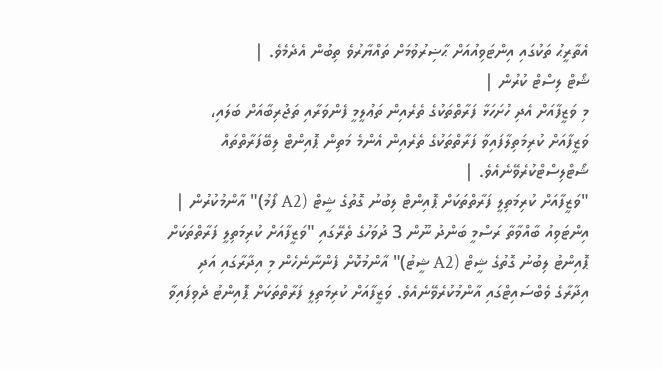އެތާރީޙު ތަކުގައި އިންޓަވިއުއަށް ޙާޟިރުވުމަށް ތައްޔާރުވެ ތިބުން އެދެމެވެ. |
ޝޯޓް ލިސްޓް ކުރުން |
މި ވަޒީފާއަށް އެދި ހުށަހަޅާ ފަރާތްތަކުގެ ތެރެއިން ތަޢުލީމީ ފެންވަރާއި ތަޖުރިބާއަށް ބަލައި، ވަޒީފާއަށް ކުރިމަތިލާފައިވާ ފަރާތްތަކުގެ ތެރެއިން އެންމެ މަތިން ޕޮއިންޓް ލިބޭފަރާތްތައް ޝޯޓްލިސްޓްކުރެވޭނެއެވެ. |
"ވަޒީފާއަށް ކުރިމަތިލީ ފަރާތްތަކަށް ޕޮއިންޓް ލިބުނު ގޮތުގެ ޝީޓް (A2 ފޯމު)" އާންމުކުރުން |
އިންޓަވިއު ބާއްވާތާ ރަސްމީ ބަންދު ނޫން 3 ދުވަހުގެ ތެރޭގައި "ވަޒީފާއަށް ކުރިމަތިލީ ފަރާތްތަކަށް ޕޮއިންޓު ލިބުނު ގޮތުގެ ޝީޓް (A2 ޝީޓު)" އާންމުކޮށް ފެންނާނެހެން މި އިދާރާގައި އަދި އިދާރާގެ ވެބްސައިޓްގައި އާންމުކުރެވޭނެއެވެ. ވަޒީފާއަށް ކުރިމަތިލީ ފަރާތްތަކަށް ޕޮއިންޓު ދެވިފައިވާ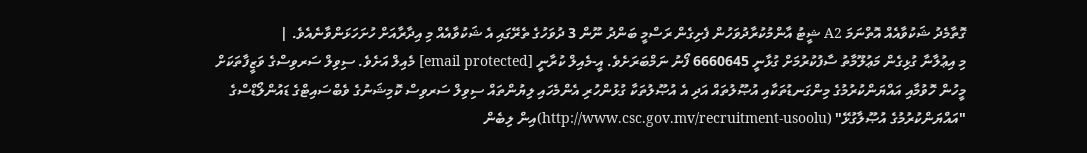ގޮތާމެދު ޝަކުވާއެއް އޮތްނަމަ A2 ޝީޓު އާންމުކުރާދުވަހުން ފެށިގެން ރަސްމީ ބަންދު ނޫން 3 ދުވަހުގެ ތެރޭގައި އެ ޝަކުވާއެއް މި އިދާރާއަށް ހުށަހަޅަންވާނެއެވެ. |
މި އިޢުލާނާ ގުޅިގެން މަޢުލޫމާތު ސާފުކުރުމަށް ގުޅާނީ 6660645 ފޯނު ނަމްބަރަށެވެ. އީ-މެއިލް ކުރާނީ [email protected] މެއިލް އަށެވެ. ސިވިލް ސަރވިސްގެ ވަޒީފާތަކަށް މީހުން ހޮވުމާއި އައްޔަންކުރުމުގެ މިންގަނޑުތަކާއި އުޞޫލުތައް އަދި އެ އުޞޫލުތަކާ ގުޅުންހުރި އެންމެހައި ލިޔުންތައް ސިވިލް ސަރވިސް ކޮމިޝަނުގެ ވެބްސައިޓްގެ ޑައުންލޯޑްސްގެ "އައްޔަންކުރުމުގެ އުޞޫލާގުޅޭ" (http://www.csc.gov.mv/recruitment-usoolu)އިން ލިބެން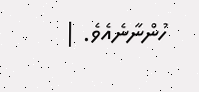ހުންނާނެއެވެ. |